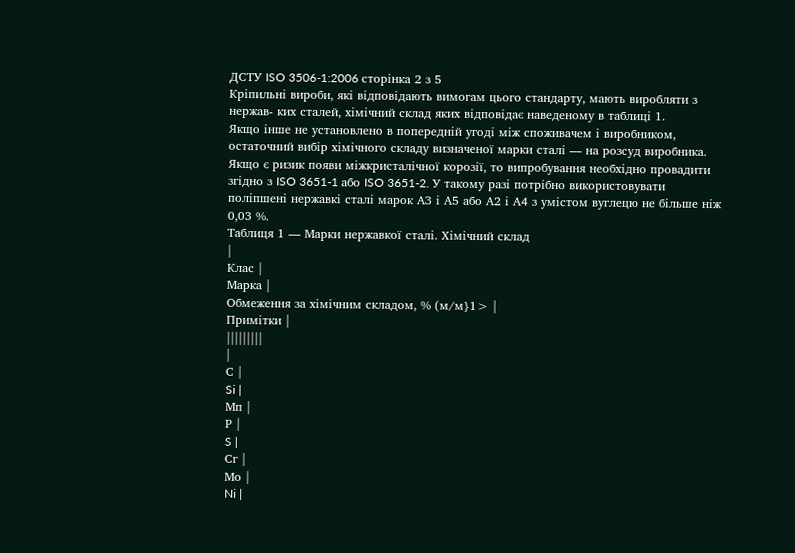ДСТУ ISO 3506-1:2006 сторінка 2 з 5
Кріпильні вироби, які відповідають вимогам цього стандарту, мають виробляти з нержав- ких сталей, хімічний склад яких відповідає наведеному в таблиці 1.
Якщо інше не установлено в попередній угоді між споживачем і виробником, остаточний вибір хімічного складу визначеної марки сталі — на розсуд виробника.
Якщо є ризик появи міжкристалічної корозії, то випробування необхідно провадити згідно з ISO 3651-1 або ISO 3651-2. У такому разі потрібно використовувати поліпшені нержавкі сталі марок АЗ і А5 або А2 і А4 з умістом вуглецю не більше ніж 0,03 %.
Таблиця 1 — Марки нержавкої сталі. Хімічний склад
|
Клас |
Марка |
Обмеження за хімічним складом, % (м/м}1> |
Примітки |
|||||||||
|
С |
Si |
Мп |
Р |
S |
Сг |
Мо |
Ni |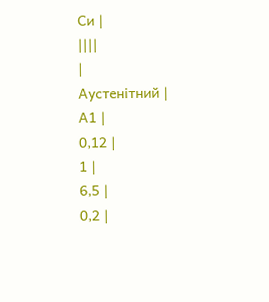Си |
||||
|
Аустенітний |
А1 |
0,12 |
1 |
6,5 |
0,2 |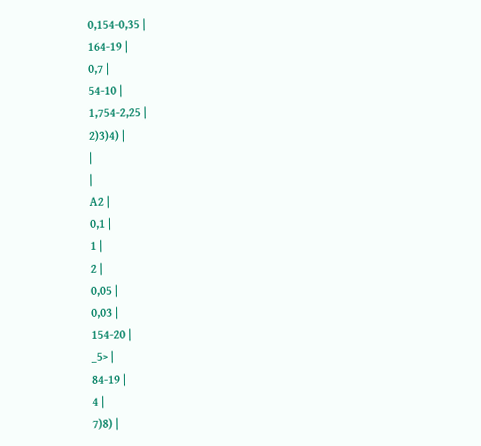0,154-0,35 |
164-19 |
0,7 |
54-10 |
1,754-2,25 |
2)3)4) |
|
|
А2 |
0,1 |
1 |
2 |
0,05 |
0,03 |
154-20 |
_5> |
84-19 |
4 |
7)8) |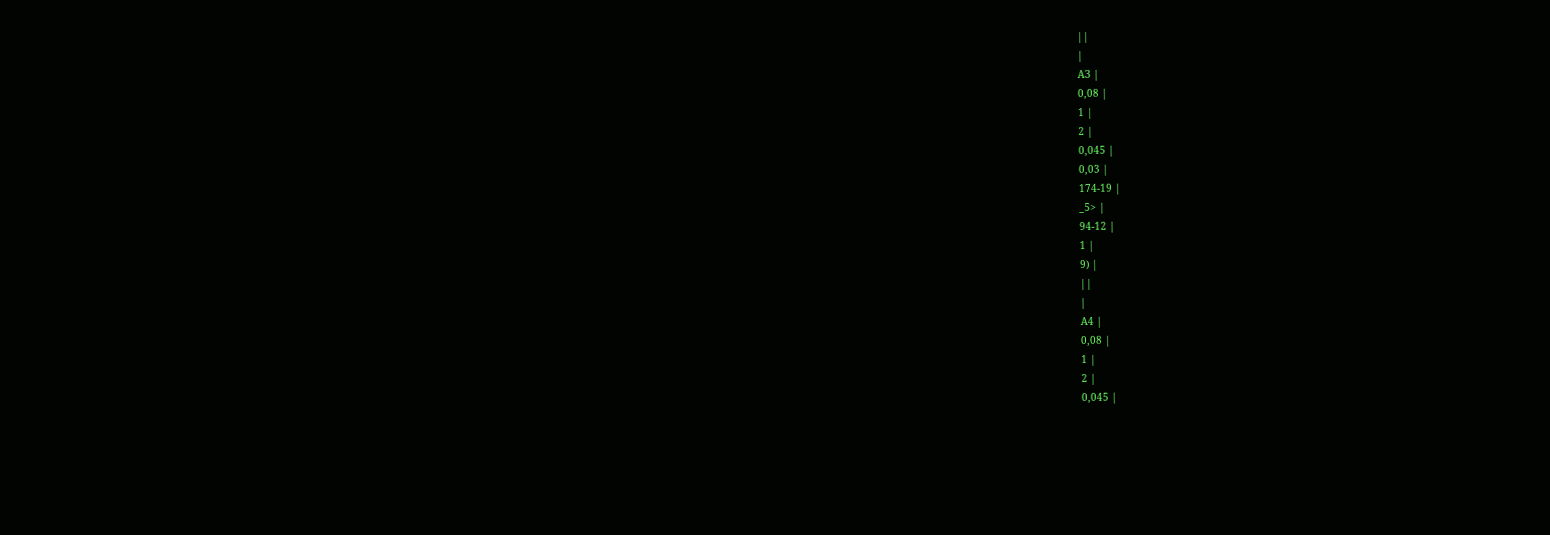||
|
АЗ |
0,08 |
1 |
2 |
0,045 |
0,03 |
174-19 |
_5> |
94-12 |
1 |
9) |
||
|
А4 |
0,08 |
1 |
2 |
0,045 |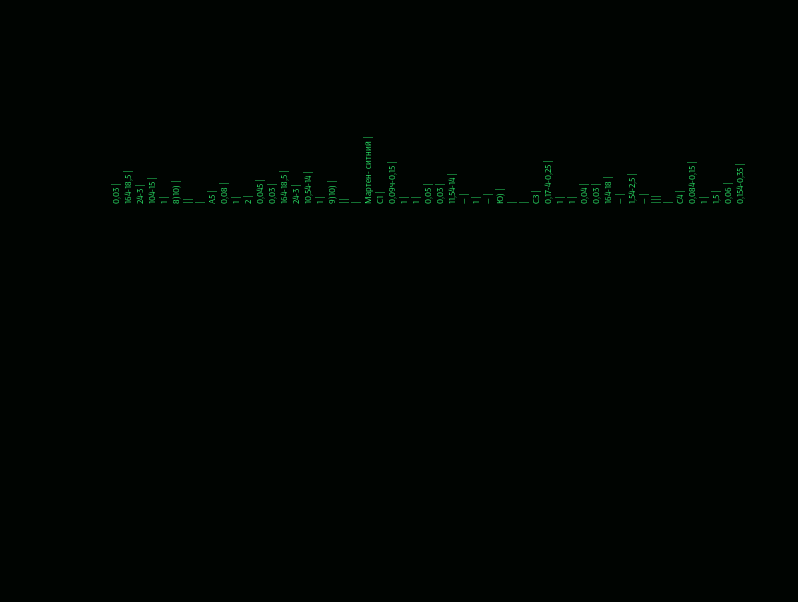0,03 |
164-18,5 |
24-3 |
104-15 |
1 |
8)10) |
||
|
А5 |
0,08 |
1 |
2 |
0,045 |
0,03 |
164-18,5 |
24-3 |
10,54-14 |
1 |
9)10) |
||
|
Мартен- ситний |
С1 |
0,09ч-0,15 |
1 |
1 |
0,05 |
0,03 |
11,54-14 |
— |
1 |
— |
Ю) |
|
|
СЗ |
0,17-4-0,25 |
1 |
1 |
0,04 |
0,03 |
164-18 |
— |
1,54-2,5 |
— |
|||
|
С4 |
0,084-0,15 |
1 |
1,5 |
0,06 |
0,154-0,35 |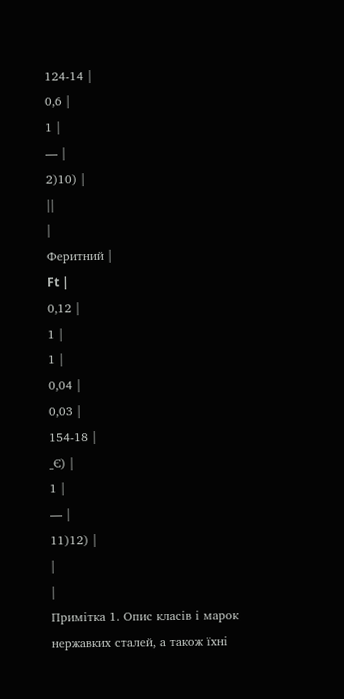124-14 |
0,6 |
1 |
— |
2)10) |
||
|
Феритний |
Ft |
0,12 |
1 |
1 |
0,04 |
0,03 |
154-18 |
_Є) |
1 |
— |
11)12) |
|
|
Примітка 1. Опис класів і марок нержавких сталей, а також їхні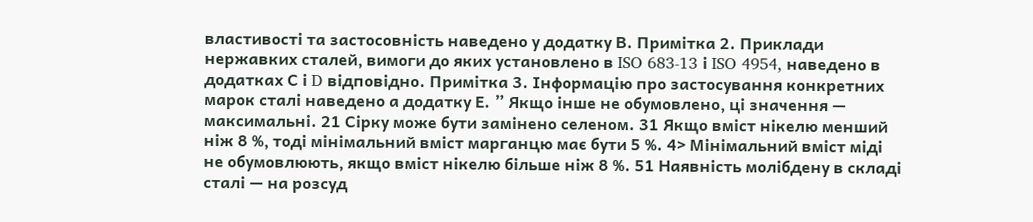властивості та застосовність наведено у додатку В. Примітка 2. Приклади нержавких сталей, вимоги до яких установлено в ISO 683-13 і ISO 4954, наведено в додатках С і D відповідно. Примітка 3. Інформацію про застосування конкретних марок сталі наведено а додатку Е. ” Якщо інше не обумовлено, ці значення — максимальні. 21 Сірку може бути замінено селеном. 31 Якщо вміст нікелю менший ніж 8 %, тоді мінімальний вміст марганцю має бути 5 %. 4> Мінімальний вміст міді не обумовлюють, якщо вміст нікелю більше ніж 8 %. 51 Наявність молібдену в складі сталі — на розсуд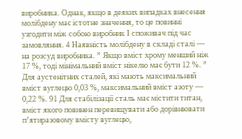виробника. Однак, якщо в деяких випадках внесення молібдену має істотне значення, то це повинні узгодити між собою виробник І споживач під час замовляння. 4 Наявність молібдену в складі сталі — на розсуд виробника. ” Якщо вміст хрому менший ніж 17 %, тоді мінімальний вміст нікелю має бути 12 %. ” Для аустенітних сталей, які мають максимальний вміст вуглецю 0,03 %, максимальний вміст азоту — 0,22 %. 91 Для стабілізації сталь має містити титан, вміст якого повинен перевищувати або дорівнювати п’ятиразовому вмісту вуглецю,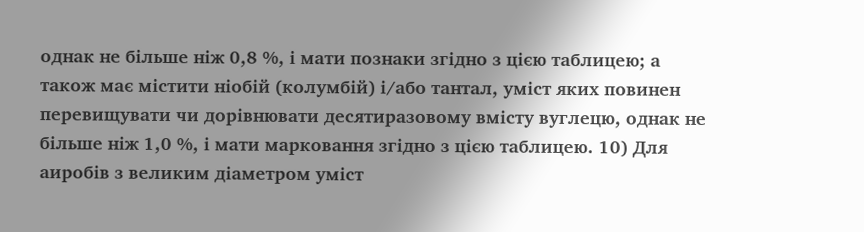однак не більше ніж 0,8 %, і мати познаки згідно з цією таблицею; а також має містити ніобій (колумбій) і/або тантал, уміст яких повинен перевищувати чи дорівнювати десятиразовому вмісту вуглецю, однак не більше ніж 1,0 %, і мати марковання згідно з цією таблицею. 10) Для аиробів з великим діаметром уміст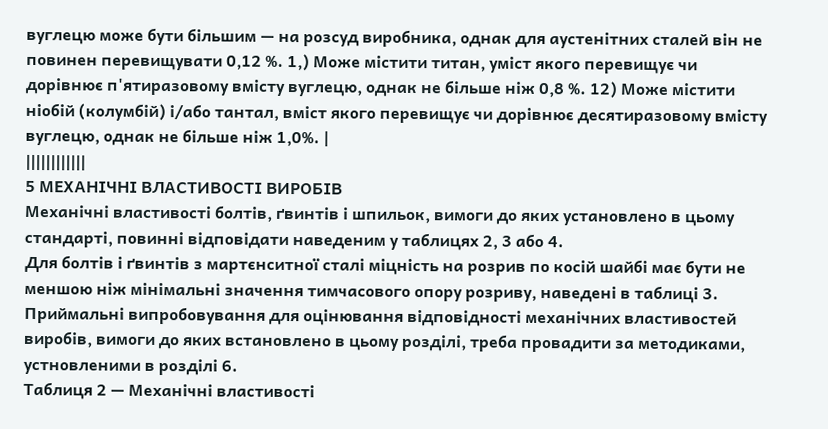вуглецю може бути більшим — на розсуд виробника, однак для аустенітних сталей він не повинен перевищувати 0,12 %. 1,) Може містити титан, уміст якого перевищує чи дорівнює п'ятиразовому вмісту вуглецю, однак не більше ніж 0,8 %. 12) Може містити ніобій (колумбій) і/або тантал, вміст якого перевищує чи дорівнює десятиразовому вмісту вуглецю, однак не більше ніж 1,0%. |
||||||||||||
5 МЕХАНІЧНІ ВЛАСТИВОСТІ ВИРОБІВ
Механічні властивості болтів, ґвинтів і шпильок, вимоги до яких установлено в цьому стандарті, повинні відповідати наведеним у таблицях 2, 3 або 4.
Для болтів і ґвинтів з мартєнситної сталі міцність на розрив по косій шайбі має бути не меншою ніж мінімальні значення тимчасового опору розриву, наведені в таблиці 3.
Приймальні випробовування для оцінювання відповідності механічних властивостей виробів, вимоги до яких встановлено в цьому розділі, треба провадити за методиками, устновленими в розділі 6.
Таблиця 2 — Механічні властивості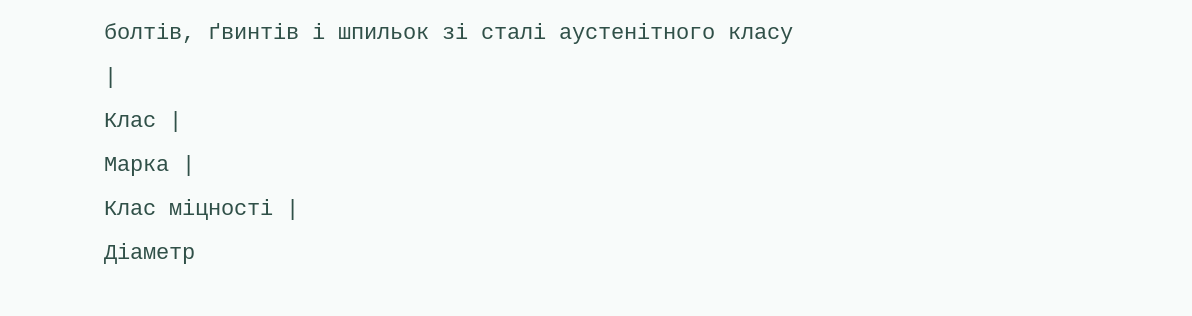болтів, ґвинтів і шпильок зі сталі аустенітного класу
|
Клас |
Марка |
Клас міцності |
Діаметр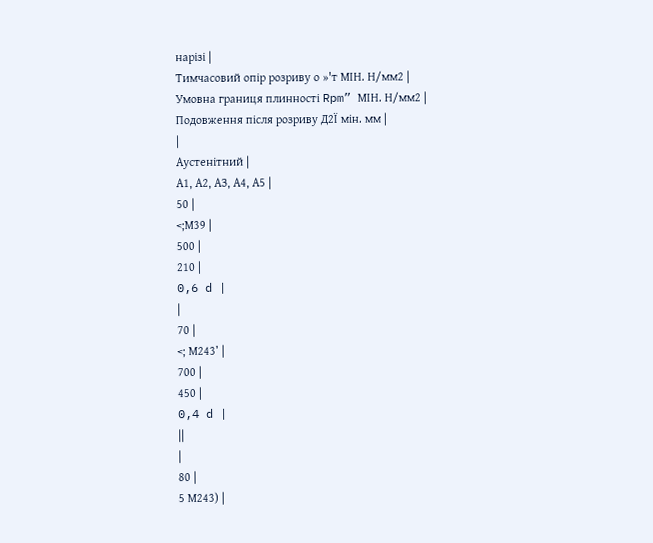нарізі |
Тимчасовий опір розриву о »'т МІН. Н/мм2 |
Умовна границя плинності Rpm” МІН. Н/мм2 |
Подовження після розриву Д2Ї мін. мм |
|
Аустенітний |
А1, А2, АЗ, А4, А5 |
50 |
<;М39 |
500 |
210 |
0,6 d |
|
70 |
<; М243’ |
700 |
450 |
0,4 d |
||
|
80 |
5 М243) |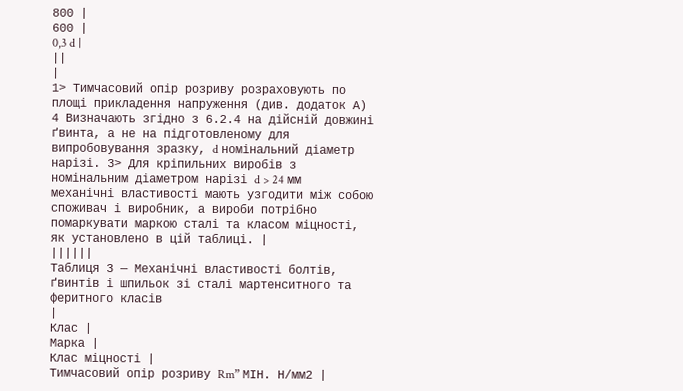800 |
600 |
0,3 d |
||
|
1> Тимчасовий опір розриву розраховують по площі прикладення напруження (див. додаток А) 4 Визначають згідно з 6.2.4 на дійсній довжині ґвинта, а не на підготовленому для випробовування зразку, d номінальний діаметр нарізі. 3> Для кріпильних виробів з номінальним діаметром нарізі d > 24 мм механічні властивості мають узгодити між собою споживач і виробник, а вироби потрібно помаркувати маркою сталі та класом міцності, як установлено в цій таблиці. |
||||||
Таблиця 3 — Механічні властивості болтів, ґвинтів і шпильок зі сталі мартенситного та феритного класів
|
Клас |
Марка |
Клас міцності |
Тимчасовий опір розриву Rm” МІН. Н/мм2 |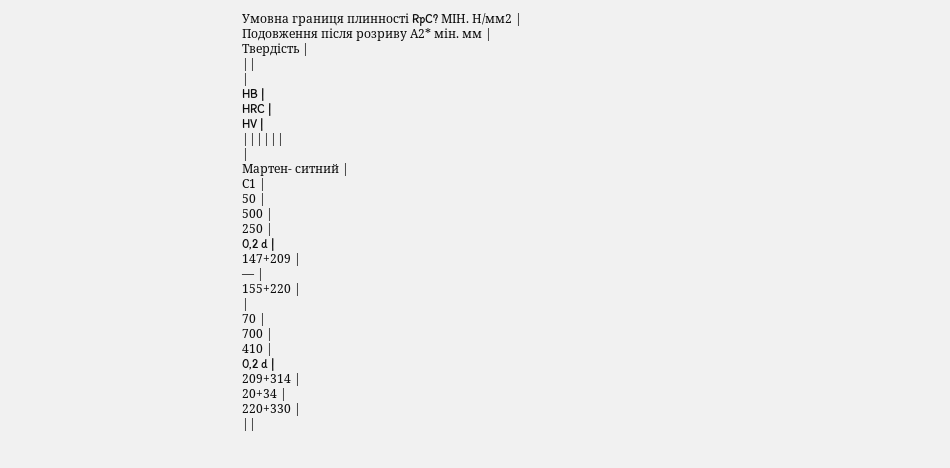Умовна границя плинності RpC? МІН. Н/мм2 |
Подовження після розриву А2* мін. мм |
Твердість |
||
|
HB |
HRC |
HV |
||||||
|
Мартен- ситний |
С1 |
50 |
500 |
250 |
0,2 d |
147+209 |
— |
155+220 |
|
70 |
700 |
410 |
0,2 d |
209+314 |
20+34 |
220+330 |
||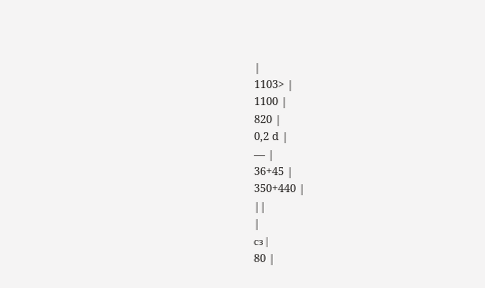|
1103> |
1100 |
820 |
0,2 d |
— |
36+45 |
350+440 |
||
|
сз |
80 |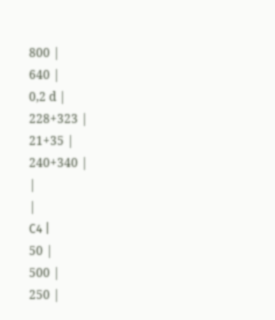800 |
640 |
0,2 d |
228+323 |
21+35 |
240+340 |
|
|
С4 |
50 |
500 |
250 |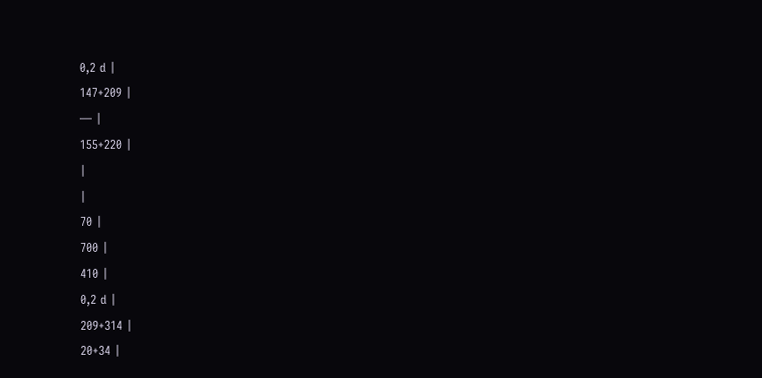0,2 d |
147+209 |
— |
155+220 |
|
|
70 |
700 |
410 |
0,2 d |
209+314 |
20+34 |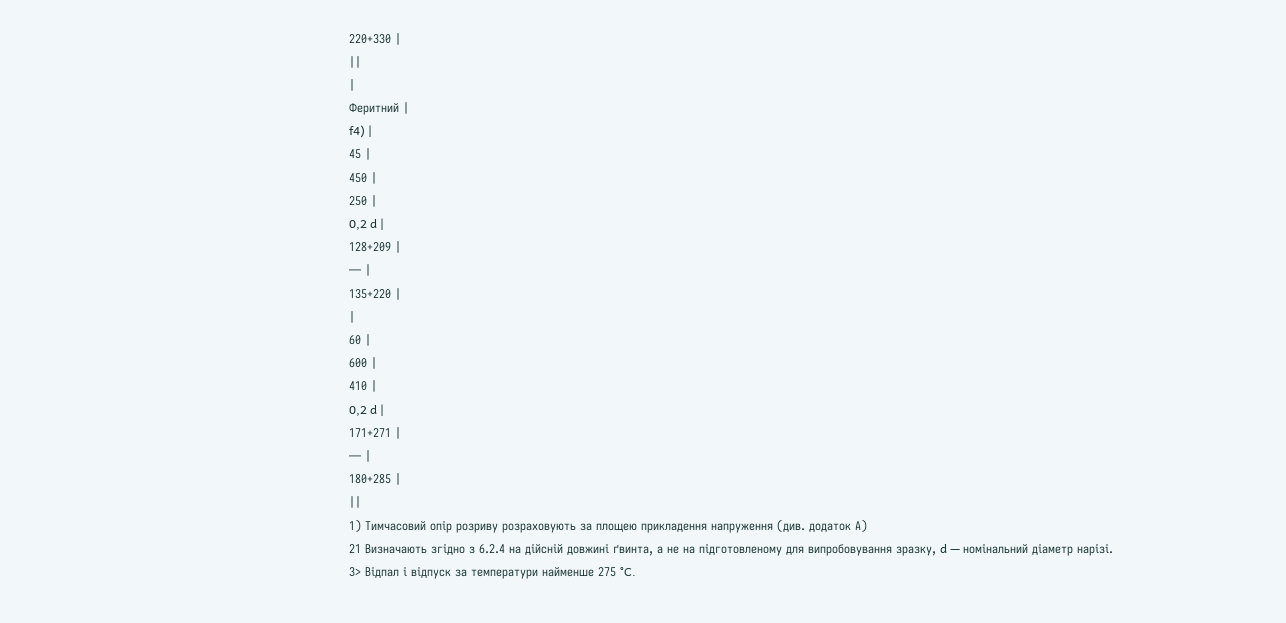220+330 |
||
|
Феритний |
f4) |
45 |
450 |
250 |
0,2 d |
128+209 |
— |
135+220 |
|
60 |
600 |
410 |
0,2 d |
171+271 |
— |
180+285 |
||
1) Тимчасовий опір розриву розраховують за площею прикладення напруження (див. додаток А)
21 Визначають згідно з 6.2.4 на дійсній довжині ґвинта, а не на підготовленому для випробовування зразку, d — номінальний діаметр нарізі.
3> Відпал і відпуск за температури найменше 275 °C.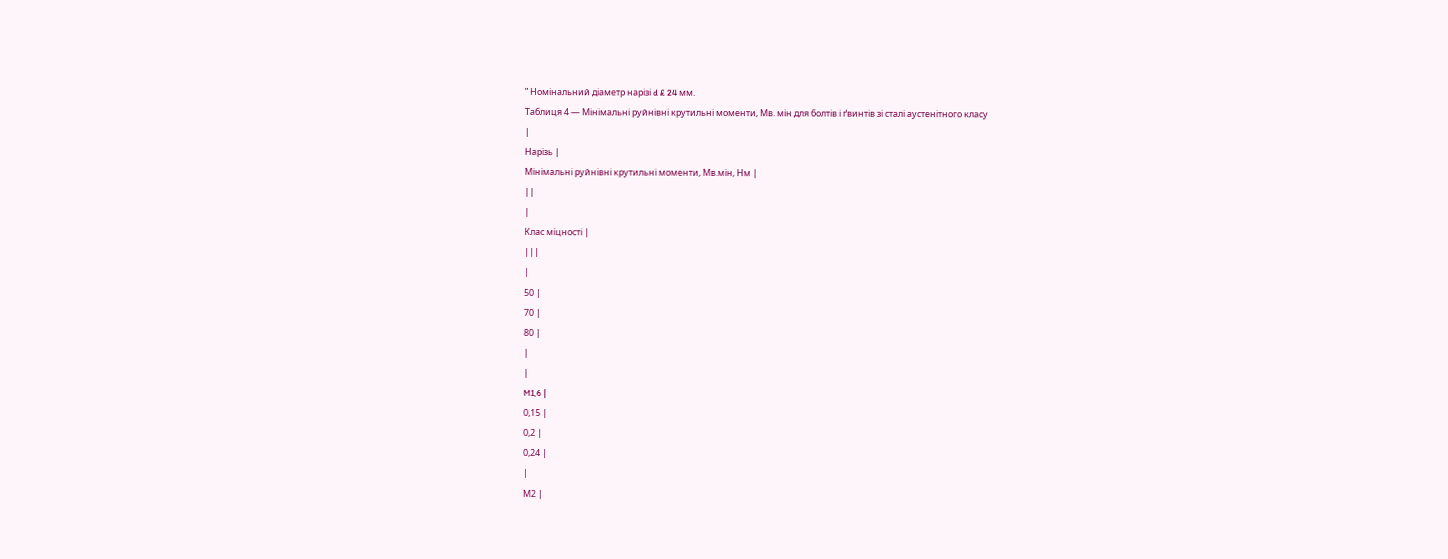” Номінальний діаметр нарізі d £ 24 мм.
Таблиця 4 — Мінімальні руйнівні крутильні моменти, Мв. мін для болтів і ґвинтів зі сталі аустенітного класу
|
Нарізь |
Мінімальні руйнівні крутильні моменти, Мв.мін, Нм |
||
|
Клас міцності |
|||
|
50 |
70 |
80 |
|
|
M1,6 |
0,15 |
0,2 |
0,24 |
|
М2 |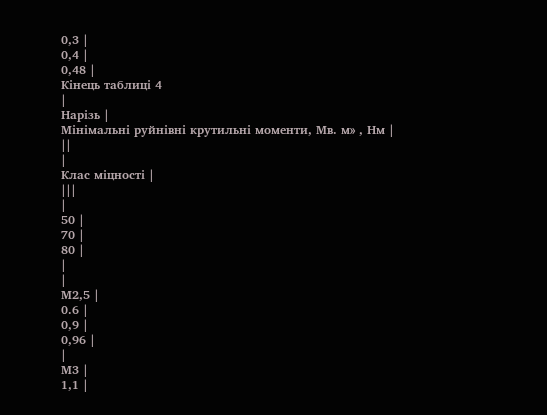0,3 |
0,4 |
0,48 |
Кінець таблиці 4
|
Нарізь |
Мінімальні руйнівні крутильні моменти, Мв. м» , Нм |
||
|
Клас міцності |
|||
|
50 |
70 |
80 |
|
|
М2,5 |
0.6 |
0,9 |
0,96 |
|
М3 |
1,1 |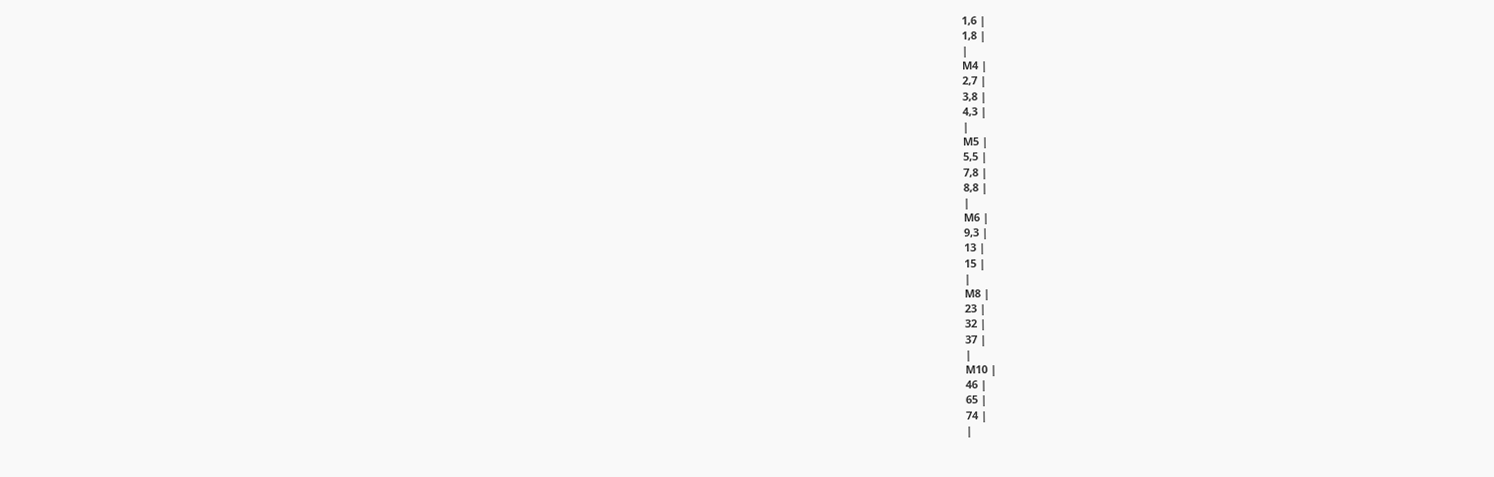1,6 |
1,8 |
|
М4 |
2,7 |
3,8 |
4,3 |
|
М5 |
5,5 |
7,8 |
8,8 |
|
М6 |
9,3 |
13 |
15 |
|
М8 |
23 |
32 |
37 |
|
М10 |
46 |
65 |
74 |
|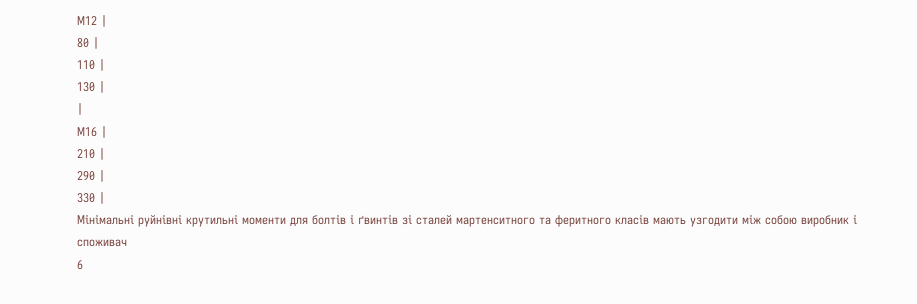М12 |
80 |
110 |
130 |
|
М16 |
210 |
290 |
330 |
Мінімальні руйнівні крутильні моменти для болтів і ґвинтів зі сталей мартенситного та феритного класів мають узгодити між собою виробник і споживач
6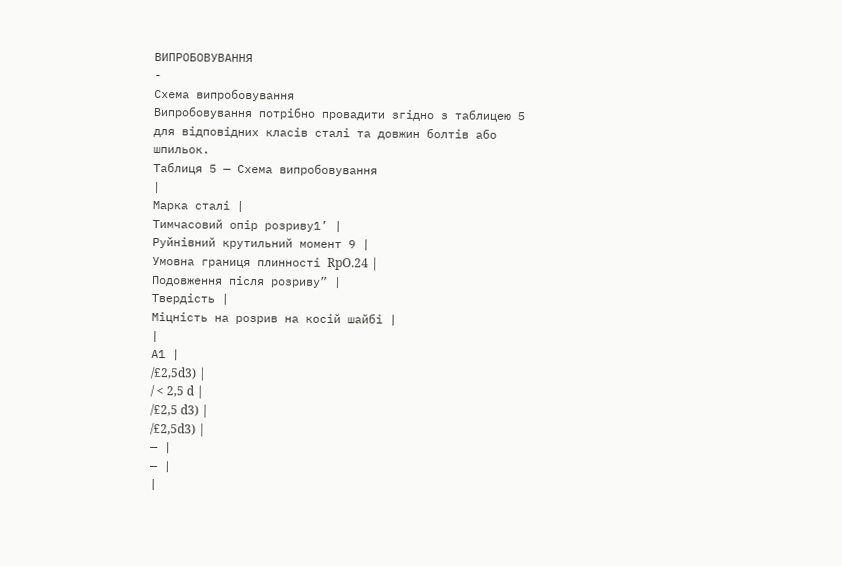ВИПРОБОВУВАННЯ
-
Схема випробовування
Випробовування потрібно провадити згідно з таблицею 5 для відповідних класів сталі та довжин болтів або шпильок.
Таблиця 5 — Схема випробовування
|
Марка сталі |
Тимчасовий опір розриву1’ |
Руйнівний крутильний момент 9 |
Умовна границя плинності RpO.24 |
Подовження після розриву” |
Твердість |
Міцність на розрив на косій шайбі |
|
А1 |
/£2,5d3) |
/ < 2,5 d |
/£2,5 d3) |
/£2,5d3) |
— |
— |
|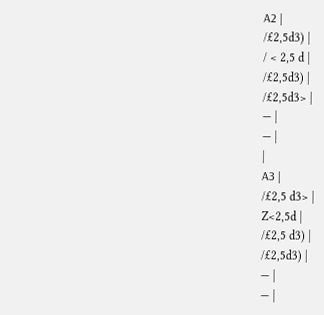А2 |
/£2,5d3) |
/ < 2,5 d |
/£2,5d3) |
/£2,5d3> |
— |
— |
|
АЗ |
/£2,5 d3> |
Z<2,5d |
/£2,5 d3) |
/£2,5d3) |
— |
— |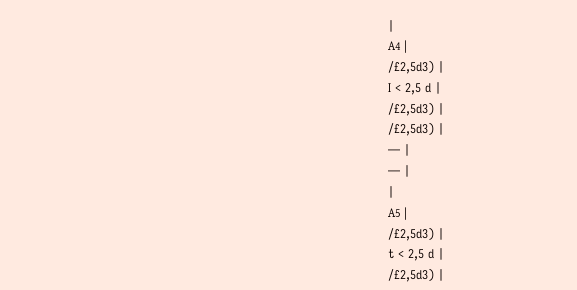|
А4 |
/£2,5d3) |
I < 2,5 d |
/£2,5d3) |
/£2,5d3) |
— |
— |
|
А5 |
/£2,5d3) |
t < 2,5 d |
/£2,5d3) |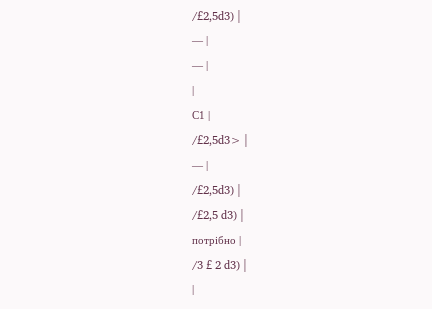/£2,5d3) |
— |
— |
|
С1 |
/£2,5d3> |
— |
/£2,5d3) |
/£2,5 d3) |
потрібно |
/3 £ 2 d3) |
|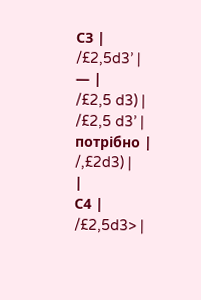СЗ |
/£2,5d3’ |
— |
/£2,5 d3) |
/£2,5 d3’ |
потрібно |
/,£2d3) |
|
С4 |
/£2,5d3> |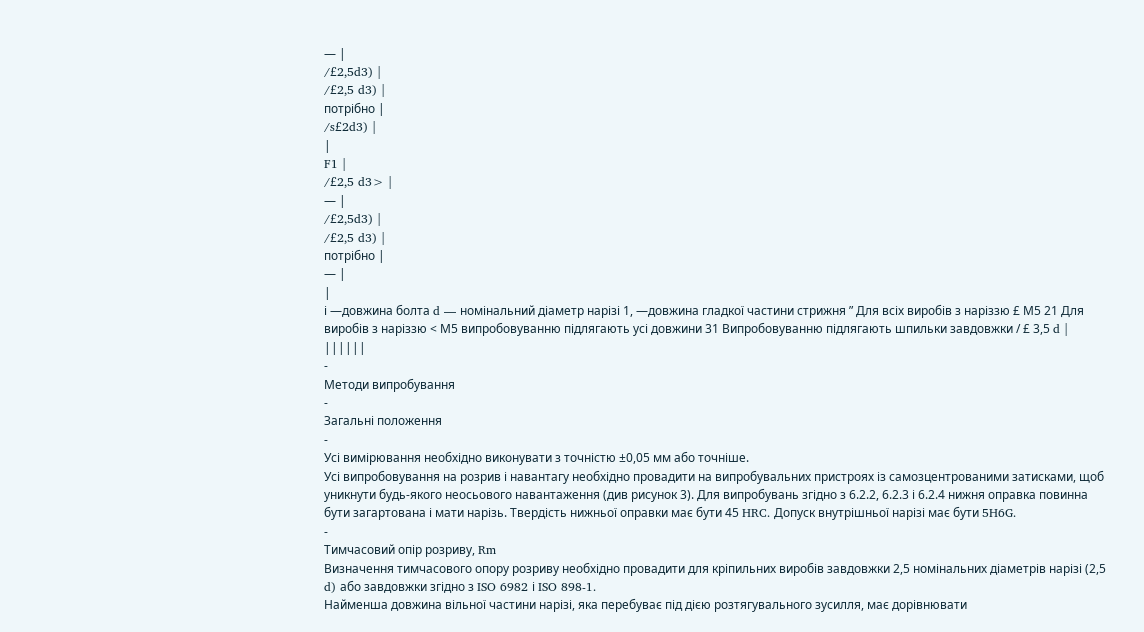— |
/£2,5d3) |
/£2,5 d3) |
потрібно |
/s£2d3) |
|
F1 |
/£2,5 d3> |
— |
/£2,5d3) |
/£2,5 d3) |
потрібно |
— |
|
і —довжина болта d — номінальний діаметр нарізі 1, —довжина гладкої частини стрижня ” Для всіх виробів з наріззю £ М5 21 Для виробів з наріззю < М5 випробовуванню підлягають усі довжини 31 Випробовуванню підлягають шпильки завдовжки / £ 3,5 d |
||||||
-
Методи випробування
-
Загальні положення
-
Усі вимірювання необхідно виконувати з точністю ±0,05 мм або точніше.
Усі випробовування на розрив і навантагу необхідно провадити на випробувальних пристроях із самозцентрованими затисками, щоб уникнути будь-якого неосьового навантаження (див рисунок 3). Для випробувань згідно з 6.2.2, 6.2.3 і 6.2.4 нижня оправка повинна бути загартована і мати нарізь. Твердість нижньої оправки має бути 45 HRC. Допуск внутрішньої нарізі має бути 5H6G.
-
Тимчасовий опір розриву, Rm
Визначення тимчасового опору розриву необхідно провадити для кріпильних виробів завдовжки 2,5 номінальних діаметрів нарізі (2,5 d) або завдовжки згідно з ISO 6982 і ISO 898-1.
Найменша довжина вільної частини нарізі, яка перебуває під дією розтягувального зусилля, має дорівнювати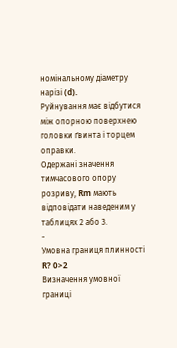номінальному діаметру нарізі (d).
Руйнування має відбутися між опорною поверхнею головки ґвинта і торцем оправки.
Одержані значення тимчасового опору розриву, Rm мають відповідати наведеним у таблицях 2 або 3.
-
Умовна границя плинності R? 0>2
Визначення умовної границі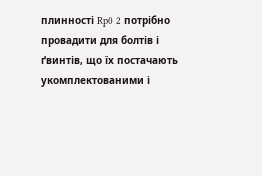плинності Rp0 2 потрібно провадити для болтів і ґвинтів, що їх постачають укомплектованими і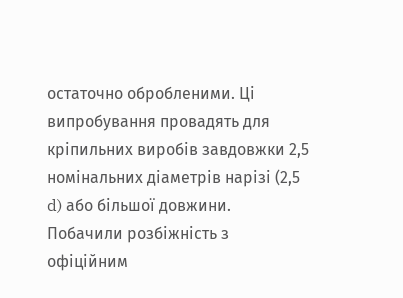остаточно обробленими. Ці випробування провадять для кріпильних виробів завдовжки 2,5 номінальних діаметрів нарізі (2,5 d) або більшої довжини.
Побачили розбіжність з офіційним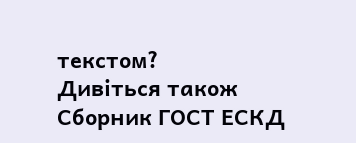текстом?
Дивіться також
Сборник ГОСТ ЕСКД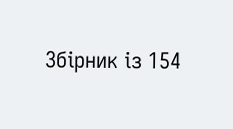Збірник із 154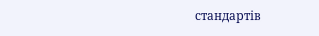стандартів